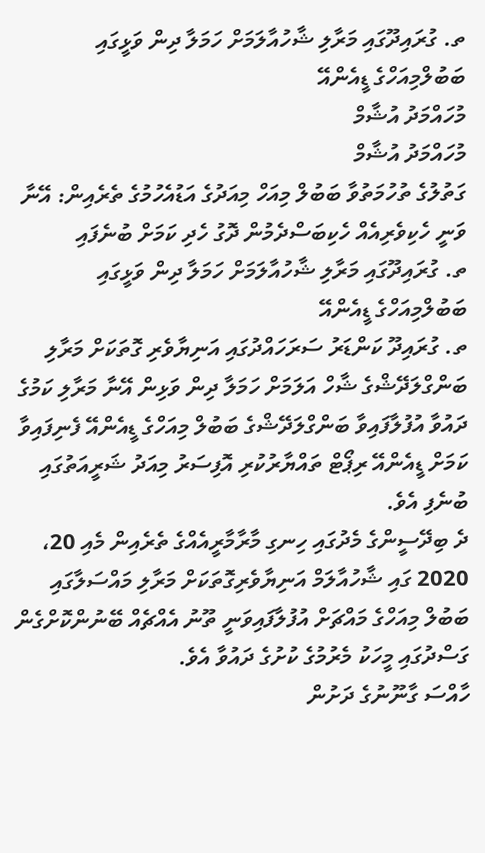ތ. ގުރައިދޫގައި މަރާލި ޝާހުއާލަމަށް ހަމަލާ ދިން ވަޅީގައި ބަބުލްމިއަހްގެ ޑީއެންއޭ
މުހައްމަދު އުޝާމް
މުހައްމަދު އުޝާމް
ގަތުލުގެ ތުހުމަތުވާ ބަބުލް މިއަހް މިއަދުގެ އަޑުއެހުމުގެ ތެރެއިން: އޭނާ ވަނީ ހެކިވެރިއެއް ހެކިބަސްދެމުން ދޮގު ހެދި ކަމަށް ބުނެފައި
ތ. ގުރައިދޫގައި މަރާލި ޝާހުއާލަމަށް ހަމަލާ ދިން ވަޅީގައި ބަބުލްމިއަހްގެ ޑީއެންއޭ
ތ. ގުރައިދޫ ކަންޑަރު ސަރަހައްދުގައި އަނިޔާވެރި ގޮތަކަށް މަރާލި ބަންގްލަދޭޝްގެ ޝާހް އަލަމަށް ހަމަލާ ދިން ވަޅިން އޭނާ މަރާލި ކަމުގެ ދައުވާ އުފުލާފައިވާ ބަންގްލަދޭޝްގެ ބަބުލް މިއަހްގެ ޑީއެންއޭ ފެނިފައިވާ ކަމަށް ޑީއެންއޭ ރިޕޯޓް ތައްޔާރުކުރި އޮފިސަރު މިއަދު ޝަރީއަތުގައި ބުނެފި އެވެ.
ދެ ބިދޭސީންގެ މެދުގައި ހިނގި މާރާމާރީއެއްގެ ތެރެއިން މެއި 20، 2020 ގައި ޝާހުއާލަމް އަނިޔާވެރިގޮތަކަށް މަރާލި މައްސަލާގައި ބަބުލް މިއަހްގެ މައްޗަށް އުފުލާފައިވަނީ ތޫނު އެއްޗެއް ބޭނުންކޮށްގެން ގަސްދުގައި މީހަކު މެރުމުގެ ކުށުގެ ދައުވާ އެވެ.
ހާއްސަ ގާނޫނުގެ ދަށުން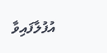އުފުލާފައިވާ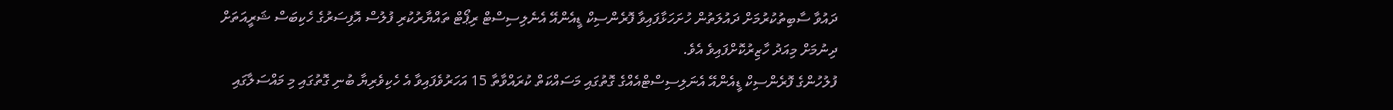ދައުވާ ސާބިތުކުރުމަށް ދައުލަތުން ހުށަހަޅާފައިވާ ފޮރެންސިކް ޑީއެންއޭ އެނެލިސިސްޓް ރިޕޯޓް ތައްޔާރުކުރި ފުލުސް އޮފިސަރުގެ ހެކިބަސް ޝަރީއަތަށް ދިނުމަށް މިއަދު ހާޒިރުކޮށްފައިވެ އެވެ.
ފުލުހުންގެ ފޮރެންސިކް ޑީއެންއޭ އެނަލިސިސްޓްއެއްގެ ގޮތުގައި މަސައްކަތް ކުރައްވާތާ 15 އަހަރުވެފައިވާ އެ ހެކިވެރިޔާ ބުނި ގޮތުގައި މި މައްސަލާގައި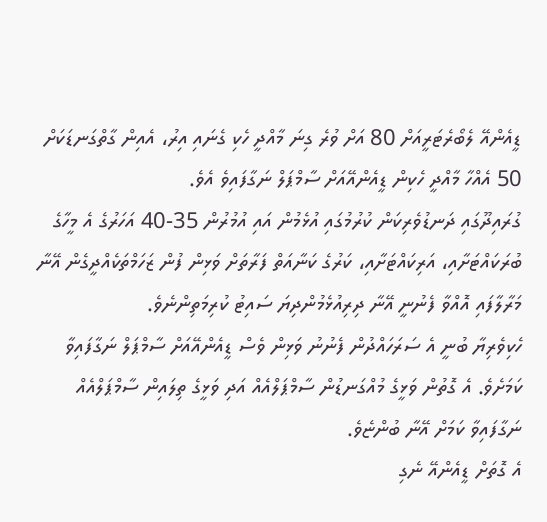ޑީއެންއޭ ލެބޯރެޓަރީއަށް 80 އަށް ވުރެ ގިނަ މާއްދީ ހެކި ގެނައި އިރު، އެއިން ގާތްގަނޑަކަށް 50 އެއްހާ މާއްދީ ހެކިން ޑީއެންއޭއަށް ސާމްޕަލް ނަގާފައިވެ އެވެ.
ގުރައިދޫގައި ދަނޑުވެރިކަން ކުރުމުގައި އުޅެމުން އައި އުމުރުން 35-40 އަހަރުގެ އެ މީހާގެ ބުރަކައްޓަށާއި، އަރިކައްޓަށާއި، ކަރުގެ ކަނާއަތް ފަރާތަށް ވަޅިން ފުން ޒަހަމްތަކެއްދީގެން އޭނާ މަރާލާފައި އޮއްވާ ފެނުނީ އޭނާ ދިރިއުޅެމުންދިޔަ ސައިޓު ކުރިމަތިންނެވެ.
ހެކިވެރިޔާ ބުނީ އެ ސަރަހައްދުން ފެނުނު ވަޅިން ވެސް ޑީއެންއޭއަށް ސާމްޕަލް ނަގާފައިވާ ކަމަށެވެ. އެ ގޮތުން ވަޅީގެ މުއްގަނޑުން ސާމްޕަލްއެއް އަދި ވަޅީގެ ތިލައިން ސާމްޕަލްއެއް ނަގާފައިވާ ކަމަށް އޭނާ ބުންޏެވެ.
އެ ގޮތަށް ޑީއެންއޭ ނެގި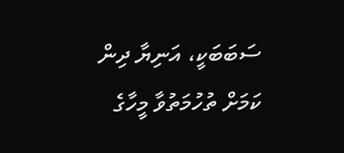ސަބަބަކީ، އަނިޔާ ދިން ކަމަށް ތުހުމަތުވާ މީހާގެ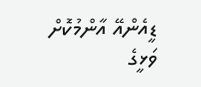ޑީއެންއޭ އާންމުކޮށް ވަޅީގެ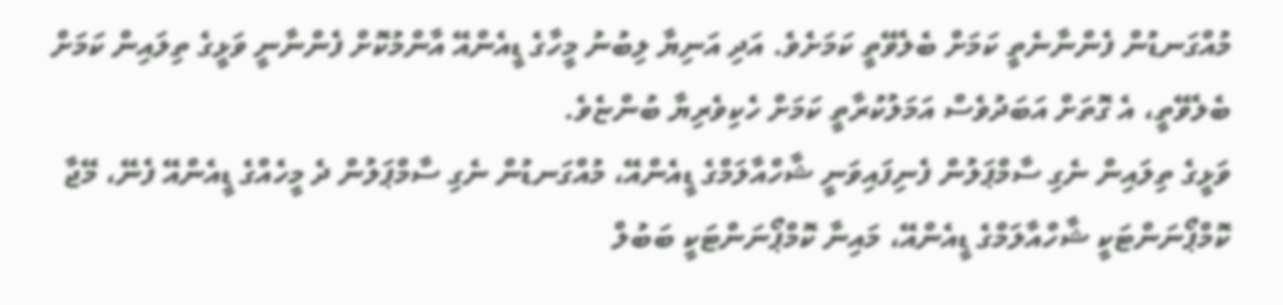މުއްގަނޑުން ފެންނާނެތީ ކަމަށް ބެލެވޭތީ ކަމަށެވެ. އަދި އަނިޔާ ލިބުނު މީހާގެ ޑީއެންއޭ އާންމުކޮށް ފެންނާނީ ވަޅީގެ ތިލައިން ކަމަށް ބެލެވޭތީ، އެ ގޮތަށް އަބަދުވެސް އަމަލުކުރާތީ ކަމަށް ހެކިވެރިޔާ ބުންޏެވެ.
ވަޅީގެ ތިލައިން ނެގި ސާމްޕަލުން ފެނިފައިވަނީ ޝާހްއާލަމްގެ ޑީއެންއޭ، މުއްގަނޑުން ނެގި ސާމްޕަލުން ދެ މީހެއްގެ ޑީއެންއޭ ފެނޭ، މޭޖާ ކޮމްޕޯނަންޓަކީ ޝާހްއާލަމްގެ ޑީއެންއޭ، މައިނާ ކޮމްޕޯނަންޓަކީ ބަބުލް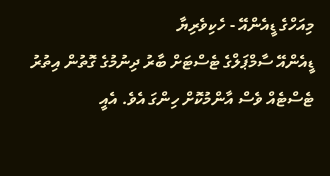މިއަހްގެ ޑީއެންއޭ - ހެކިވެރިޔާ
ޑީއެންއޭ ސާމްޕަލްގެ ޓެސްޓަށް ބާރު ދިނުމުގެ ގޮތުން އިތުރު ޓެސްޓެއް ވެސް އާންމުކޮށް ހިންގަ އެވެ. އެއީ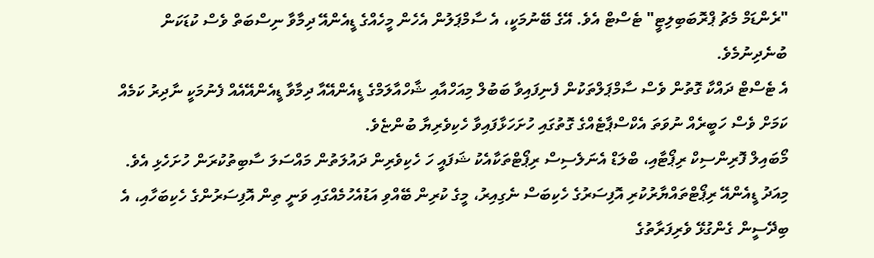"ރެންޑަމް މެޗު ޕްރޮބަބިލިޓީ" ޓެސްޓް އެވެ. އޭގެ ބޭނުމަކީ، އެ ސާމްޕަލުން އެހެން މީހެއްގެ ޑީއެންއޭ ދިމާވާ ނިސްބަތް ވެސް ކުޑަކަން ބުނެދިނުމެވެ.
އެ ޓެސްޓް ދައްކާ ގޮތުން ވެސް ސާމްޕަލްތަކުން ފެނިފައިވާ ބަބުލް މިއަހްއާއި ޝާހްއާލަމްގެ ޑީއެންއޭއާ ދިމާވާ ޑީއެންއޭއެއް ފެނުމަކީ ނާދިރު ކަމެއް ކަމަށް ވެސް ހަބީރެއް ނުވަތަ އެކްސްޕާޓެއްގެ ގޮތުގައި ހުށަހަޅާފައިވާ ހެކިވެރިޔާ ބުންޏެވެ.
މޯބައިލް ފޮރިންސިކް ރިޕޯޓާއި، ބްލަޑް އެނަލެސިސް ރިޕޯޓްތަކާއެކު ޝަފައީ ހަ ހެކިވެރިން ދައުލަތުން މައްސަލަ ސާބިތުކުރަން ހުށަހެޅި އެވެ.
މިއަދު ޑީއެންއޭ ރިޕޯޓްތައްޔާރުކުރި އޮފިސަރުގެ ހެކިބަސް ނެގިއިރު، މީގެ ކުރިން ބޭއްވި އަޑުއެހުމެއްގައި ވަނީ ތިން އޮފިސަރުންގެ ހެކިބަހާއި، އެ ބިދޭސީން ގެންގުޅޭ ވެރިފަރާތުގެ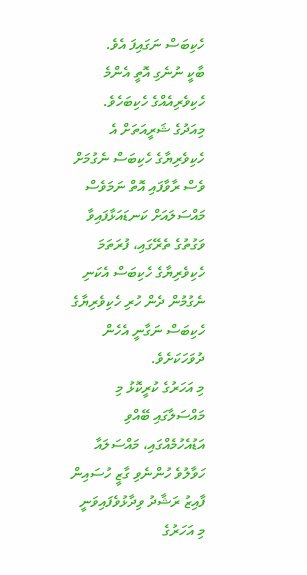ހެކިބަސް ނަގައިފަ އެވެ.
ބާކީ ނުނެގި އޮތީ އެންމެ ހެކިވެރިއެއްގެ ހެކިބަހެވެ. މިއަދުގެ ޝަރީއަތަށް އެ ހެކިވެރިޔާގެ ހެކިބަސް ނެގުމަށް ވެސް ރާވާފައި އޮތް ނަމަވެސް މައްސަލައަށް ކަނޑައަޅާފައިވާ ވަގުތުގެ ތެރޭގައި، ފުރަތަމަ ހެކިވެރިޔާގެ ހެކިބަސް އެކަނި ނެގުމުން ދެން ހުރި ހެކިވެރިޔާގެ ހެކިބަސް ނަގާނީ އެހެން ދުވަހަކަށެވެ.
މި އަހަރުގެ ކުރީކޮޅު މި މައްސަލާގައި ބޭއްވި އަޑުއެހުމެއްގައި، މައްސަލައާ ހަވާލުވެ ހުންނެވި ގާޒީ ހުސައިން ފާއިޒު ރަޝާދު ވިދާޅުވެފައިވަނީ މި އަހަރުގެ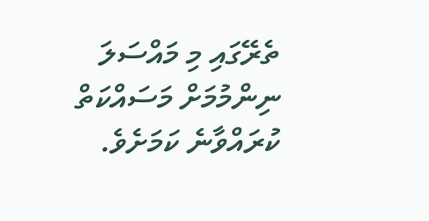ތެރޭގައި މި މައްސަލަ ނިންމުމަށް މަސައްކަތް ކުރައްވާނެ ކަމަށެވެ.